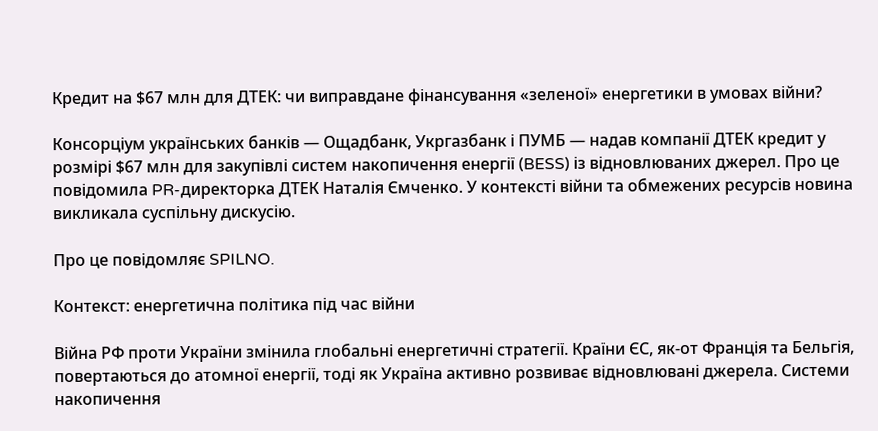Кредит на $67 млн для ДТЕК: чи виправдане фінансування «зеленої» енергетики в умовах війни?

Консорціум українських банків — Ощадбанк, Укргазбанк і ПУМБ — надав компанії ДТЕК кредит у розмірі $67 млн для закупівлі систем накопичення енергії (BESS) із відновлюваних джерел. Про це повідомила PR-директорка ДТЕК Наталія Ємченко. У контексті війни та обмежених ресурсів новина викликала суспільну дискусію.

Про це повідомляє SPILNO.

Контекст: енергетична політика під час війни

Війна РФ проти України змінила глобальні енергетичні стратегії. Країни ЄС, як-от Франція та Бельгія, повертаються до атомної енергії, тоді як Україна активно розвиває відновлювані джерела. Системи накопичення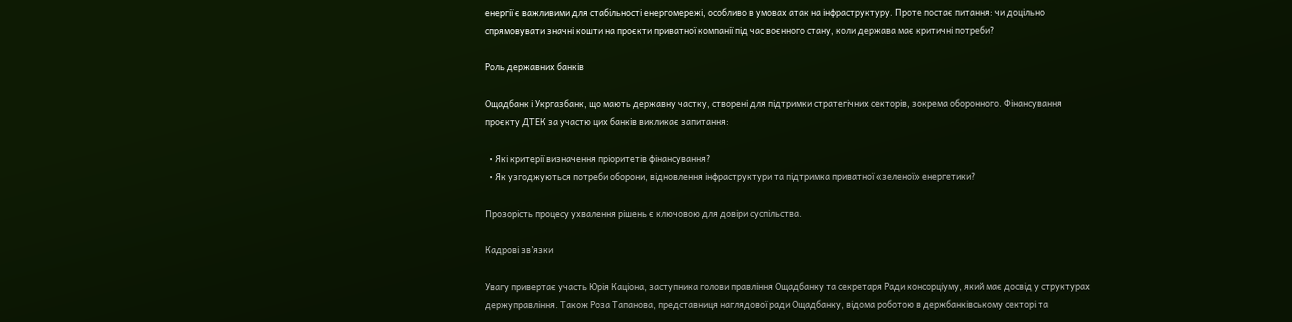енергії є важливими для стабільності енергомережі, особливо в умовах атак на інфраструктуру. Проте постає питання: чи доцільно спрямовувати значні кошти на проєкти приватної компанії під час воєнного стану, коли держава має критичні потреби?

Роль державних банків

Ощадбанк і Укргазбанк, що мають державну частку, створені для підтримки стратегічних секторів, зокрема оборонного. Фінансування проєкту ДТЕК за участю цих банків викликає запитання:

  • Які критерії визначення пріоритетів фінансування?
  • Як узгоджуються потреби оборони, відновлення інфраструктури та підтримка приватної «зеленої» енергетики?

Прозорість процесу ухвалення рішень є ключовою для довіри суспільства.

Кадрові зв’язки

Увагу привертає участь Юрія Каціона, заступника голови правління Ощадбанку та секретаря Ради консорціуму, який має досвід у структурах держуправління. Також Роза Тапанова, представниця наглядової ради Ощадбанку, відома роботою в держбанківському секторі та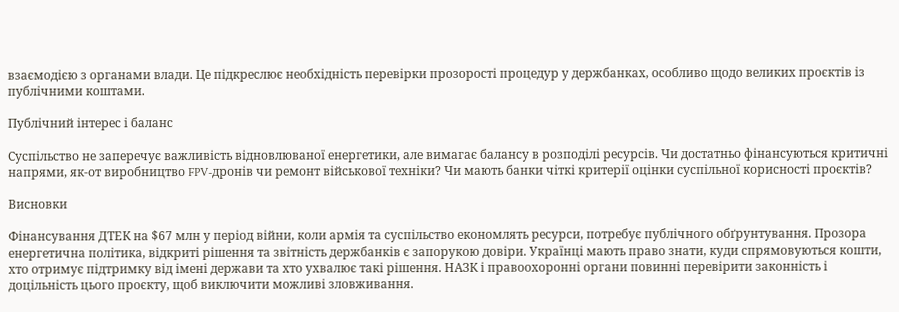взаємодією з органами влади. Це підкреслює необхідність перевірки прозорості процедур у держбанках, особливо щодо великих проєктів із публічними коштами.

Публічний інтерес і баланс

Суспільство не заперечує важливість відновлюваної енергетики, але вимагає балансу в розподілі ресурсів. Чи достатньо фінансуються критичні напрями, як-от виробництво FPV-дронів чи ремонт військової техніки? Чи мають банки чіткі критерії оцінки суспільної корисності проєктів?

Висновки

Фінансування ДТЕК на $67 млн у період війни, коли армія та суспільство економлять ресурси, потребує публічного обґрунтування. Прозора енергетична політика, відкриті рішення та звітність держбанків є запорукою довіри. Українці мають право знати, куди спрямовуються кошти, хто отримує підтримку від імені держави та хто ухвалює такі рішення. НАЗК і правоохоронні органи повинні перевірити законність і доцільність цього проєкту, щоб виключити можливі зловживання.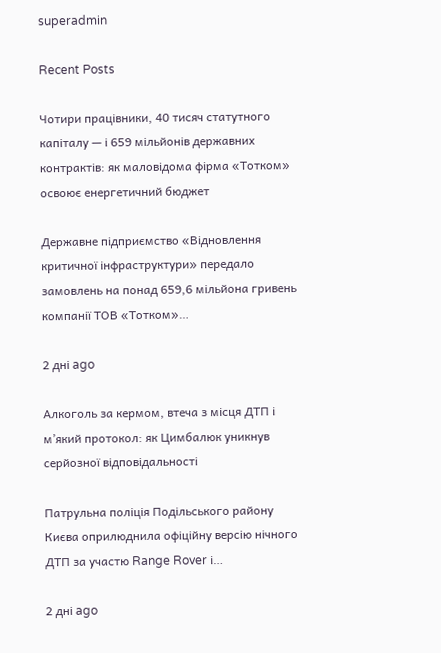superadmin

Recent Posts

Чотири працівники, 40 тисяч статутного капіталу — і 659 мільйонів державних контрактів: як маловідома фірма «Тотком» освоює енергетичний бюджет

Державне підприємство «Відновлення критичної інфраструктури» передало замовлень на понад 659,6 мільйона гривень компанії ТОВ «Тотком»…

2 дні ago

Алкоголь за кермом, втеча з місця ДТП і м’який протокол: як Цимбалюк уникнув серйозної відповідальності

Патрульна поліція Подільського району Києва оприлюднила офіційну версію нічного ДТП за участю Range Rover і…

2 дні ago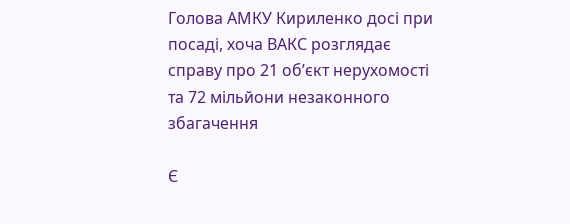Голова АМКУ Кириленко досі при посаді, хоча ВАКС розглядає справу про 21 об’єкт нерухомості та 72 мільйони незаконного збагачення

Є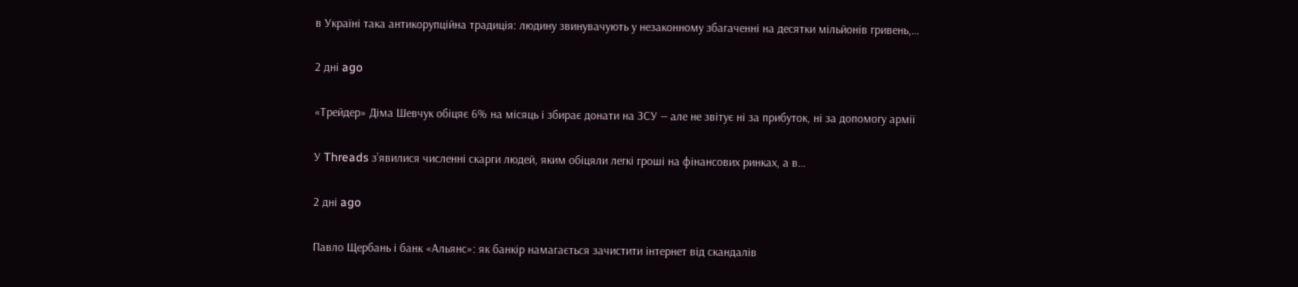в Україні така антикорупційна традиція: людину звинувачують у незаконному збагаченні на десятки мільйонів гривень,…

2 дні ago

«Трейдер» Діма Шевчук обіцяє 6% на місяць і збирає донати на ЗСУ — але не звітує ні за прибуток, ні за допомогу армії

У Threads з’явилися численні скарги людей, яким обіцяли легкі гроші на фінансових ринках, а в…

2 дні ago

Павло Щербань і банк «Альянс»: як банкір намагається зачистити інтернет від скандалів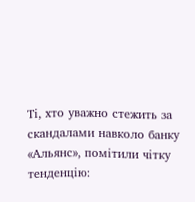Ті, хто уважно стежить за скандалами навколо банку «Альянс», помітили чітку тенденцію: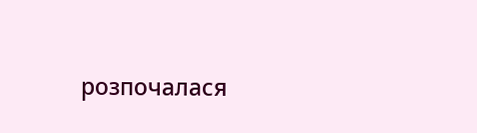розпочалася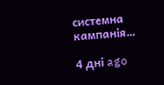системна кампанія…

4 дні ago